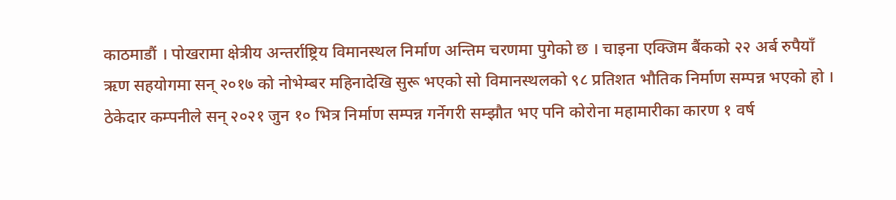काठमाडौं । पोखरामा क्षेत्रीय अन्तर्राष्ट्रिय विमानस्थल निर्माण अन्तिम चरणमा पुगेको छ । चाइना एक्जिम बैंकको २२ अर्ब रुपैयाँ ऋण सहयोगमा सन् २०१७ को नोभेम्बर महिनादेखि सुरू भएको सो विमानस्थलको ९८ प्रतिशत भौतिक निर्माण सम्पन्न भएको हो ।
ठेकेदार कम्पनीले सन् २०२१ जुन १० भित्र निर्माण सम्पन्न गर्नेगरी सम्झौत भए पनि कोरोना महामारीका कारण १ वर्ष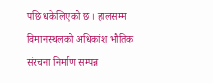पछि धकेलिएको छ । हालसम्म विमानस्थलको अधिकांश भौतिक संरचना निर्माण सम्पन्न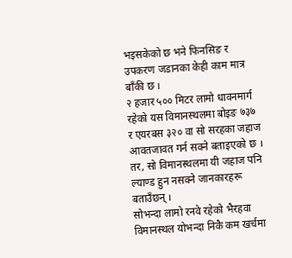भइसकेको छ भने फिनसिङ र उपकरण जडानका केही काम मात्र बाँकी छ ।
२ हजार ५०० मिटर लामो धावनमार्ग रहेको यस विमानस्थलमा बोइङ ७३७ र एयरबस ३२० वा सो सरहका जहाज आवतजावत गर्न सक्ने बताइएको छ । तर, सो विमानस्थलमा यी जहाज पनि ल्याण्ड हुन नसक्ने जानकारहरू बताउँछन् ।
सोभन्दा लामो रनवे रहेको भैरहवा विमानस्थल योभन्दा निकै कम खर्चमा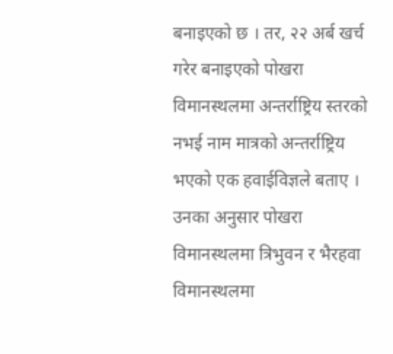बनाइएको छ । तर, २२ अर्ब खर्च गरेर बनाइएको पोखरा विमानस्थलमा अन्तर्राष्ट्रिय स्तरको नभई नाम मात्रको अन्तर्राष्ट्रिय भएको एक हवाईविज्ञले बताए ।
उनका अनुसार पोखरा विमानस्थलमा त्रिभुवन र भैरहवा विमानस्थलमा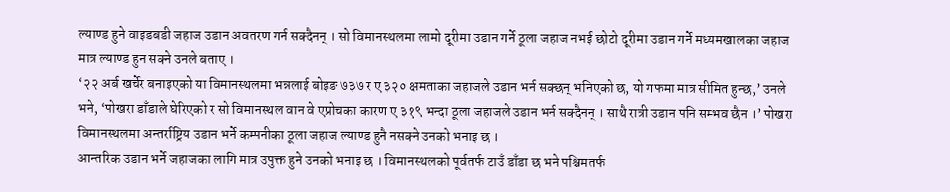ल्याण्ड हुने वाइडबडी जहाज उडान अवतरण गर्न सक्दैनन् । सो विमानस्थलमा लामो दूरीमा उडान गर्ने ठूला जहाज नभई छोटो दूरीमा उडान गर्ने मध्यमखालका जहाज मात्र ल्याण्ड हुन सक्ने उनले बताए ।
‘२२ अर्ब खर्चेर बनाइएको या विमानस्थलमा भन्नलाई बोइङ ७३७ र ए ३२० क्षमताका जहाजले उडान भर्न सक्छन् भनिएको छ, यो गफमा मात्र सीमित हुन्छ,’ उनले भने, ‘पोखरा डाँडाले घेरिएको र सो विमानस्थल वान वे एप्रोचका कारण ए ३१९ भन्दा ठूला जहाजले उडान भर्न सक्दैनन् । साथै रात्री उडान पनि सम्भव छैन ।’ पोखरा विमानस्थलमा अन्तर्राष्ट्रिय उडान भर्ने कम्पनीका ठूला जहाज ल्याण्ड हुनै नसक्ने उनको भनाइ छ ।
आन्तरिक उडान भर्ने जहाजका लागि मात्र उपुक्त हुने उनको भनाइ छ । विमानस्थलको पूर्वतर्फ टाउँ डाँडा छ भने पश्चिमतर्फ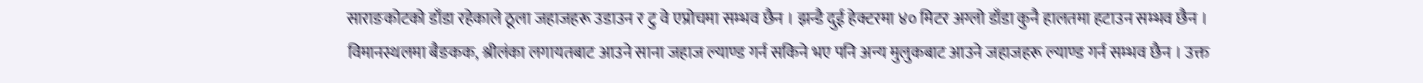साराङकोटको डाँडा रहेकाले ठूला जहाजहरू उडाउन र टु वे एप्रोचमा सम्भव छैन । झन्डै दुई हेक्टरमा ४० मिटर अग्लो डाँडा कुनै हालतमा हटाउन सम्भव छैन ।
विमानस्थलमा बैङकक, श्रीलंका लगायतबाट आउने साना जहाज ल्याण्ड गर्न सकिने भए पनि अन्य मुलुकबाट आउने जहाजहरू ल्याण्ड गर्न सम्भव छैन । उक्त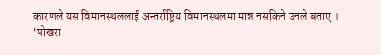कारणले यस विमानस्थललाई अन्तर्राष्ट्रिय विमानस्थलमा मान्न नसकिने उनले बताए ।
‘पोखरा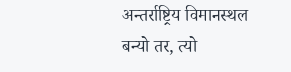अन्तर्राष्ट्रिय विमानस्थल बन्यो तर, त्यो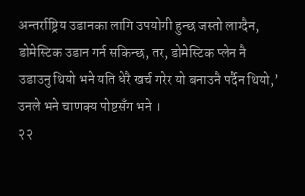अन्तर्राष्ट्रिय उडानका लागि उपयोगी हुन्छ जस्तो लाग्दैन, डोमेस्टिक उडान गर्न सकिन्छ, तर, डोमेस्टिक प्लेन नै उडाउनु थियो भने यति धेरै खर्च गरेर यो बनाउनै पर्दैन थियो,’ उनले भने चाणक्य पोष्टसँग भने ।
२२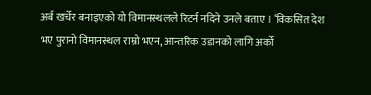अर्ब खर्चेर बनाइएको यो विमानस्थलले रिटर्न नदिने उनले बताए । ‘विकसित देश भए पुरानो विमानस्थल राम्रो भएन, आन्तरिक उडानको लागि अर्को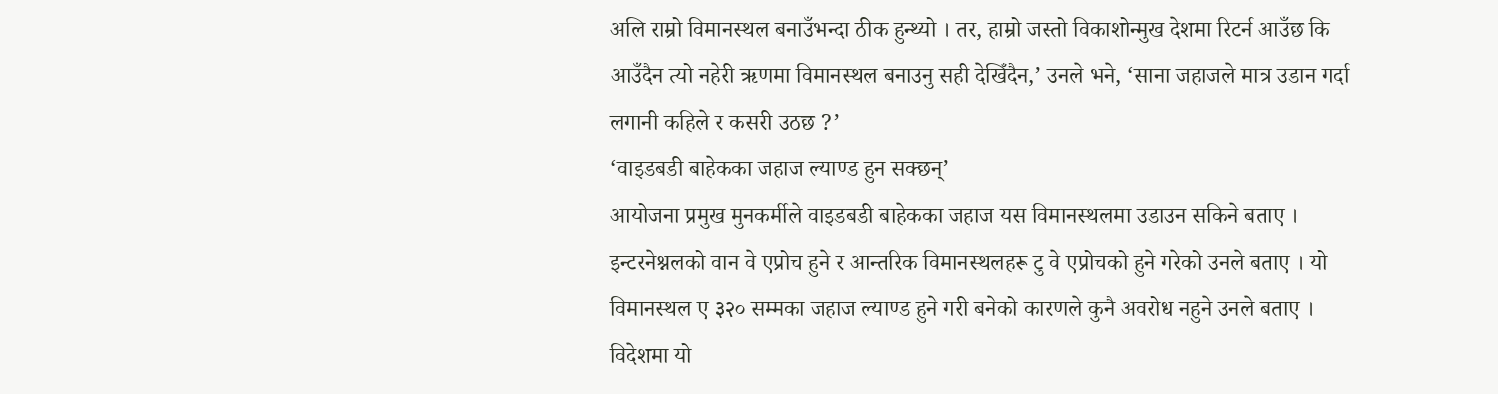अलि राम्रो विमानस्थल बनाउँभन्दा ठीक हुन्थ्यो । तर, हाम्रो जस्तो विकाशोन्मुख देशमा रिटर्न आउँछ कि आउँदैन त्यो नहेरी ऋणमा विमानस्थल बनाउनु सही देखिँदैन,’ उनले भने, ‘साना जहाजले मात्र उडान गर्दा लगानी कहिले र कसरी उठछ ?’
‘वाइडबडी बाहेकका जहाज ल्याण्ड हुन सक्छन्’
आयोजना प्रमुख मुनकर्मीले वाइडबडी बाहेकका जहाज यस विमानस्थलमा उडाउन सकिने बताए । इन्टरनेश्नलको वान वे एप्रोच हुने र आन्तरिक विमानस्थलहरू टु वे एप्रोचको हुने गरेको उनले बताए । यो विमानस्थल ए ३२० सम्मका जहाज ल्याण्ड हुने गरी बनेको कारणले कुनै अवरोध नहुने उनले बताए ।
विदेशमा यो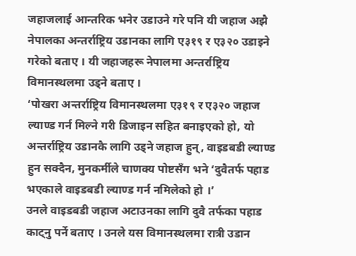जहाजलाई आन्तरिक भनेर उडाउने गरे पनि यी जहाज अझै नेपालका अन्तर्राष्ट्रिय उडानका लागि ए३१९ र ए३२० उडाइने गरेको बताए । यी जहाजहरू नेपालमा अन्तर्राष्ट्रिय विमानस्थलमा उड्ने बताए ।
‘पोखरा अन्तर्राष्ट्रिय विमानस्थलमा ए३१९ र ए३२० जहाज ल्याण्ड गर्न मिल्ने गरी डिजाइन सहित बनाइएको हो, यो अन्तर्राष्ट्रिय उडानकै लागि उड्ने जहाज हुन्, वाइडबडी ल्याण्ड हुन सक्दैन, मुनकर्मीले चाणक्य पोष्टसँग भने ‘दुवैतर्फ पहाड भएकाले वाइडबडी ल्याण्ड गर्न नमिलेको हो ।’
उनले वाइडबडी जहाज अटाउनका लागि दुवै तर्फका पहाड काट्नु पर्ने बताए । उनले यस विमानस्थलमा रात्री उडान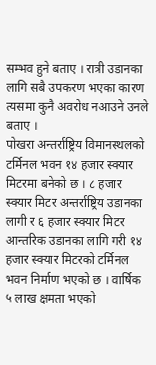सम्भव हुने बताए । रात्री उडानका लागि सबै उपकरण भएका कारण त्यसमा कुनै अवरोध नआउने उनले बताए ।
पोखरा अन्तर्राष्ट्रिय विमानस्थलको टर्मिनल भवन १४ हजार स्क्यार मिटरमा बनेको छ । ८ हजार स्क्यार मिटर अन्तर्राष्ट्रिय उडानका लागी र ६ हजार स्क्यार मिटर आन्तरिक उडानका लागि गरी १४ हजार स्क्यार मिटरको टर्मिनल भवन निर्माण भएको छ । वार्षिक ५ लाख क्षमता भएको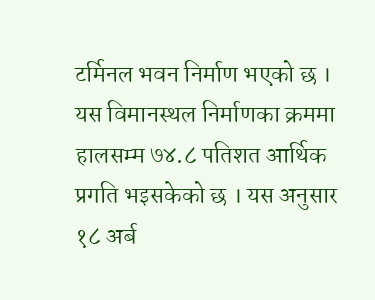टर्मिनल भवन निर्माण भएको छ ।
यस विमानस्थल निर्माणका क्रममा हालसम्म ७४.८ पतिशत आर्थिक प्रगति भइसकेको छ । यस अनुसार १८ अर्ब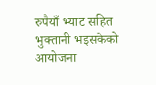रुपैयाँ भ्याट सहित भुक्तानी भइसकेको आयोजना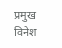प्रमुख विनेश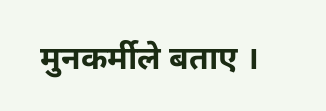मुनकर्मीले बताए ।